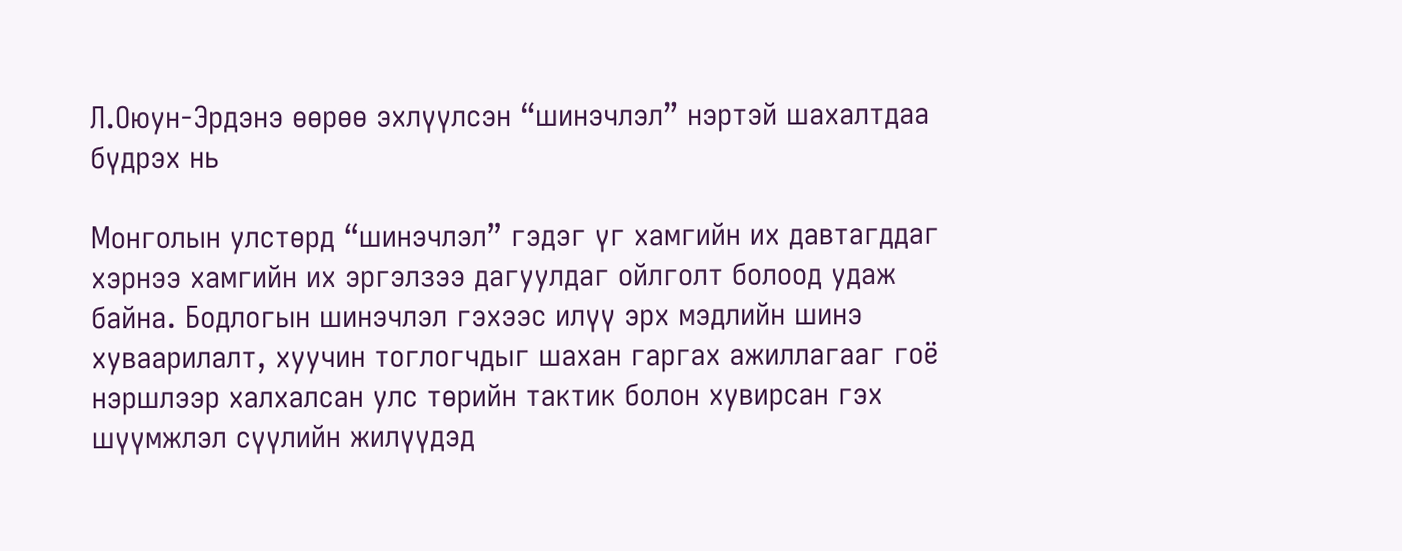Л.Оюун-Эрдэнэ өөрөө эхлүүлсэн “шинэчлэл” нэртэй шахалтдаа бүдрэх нь

Монголын улстөрд “шинэчлэл” гэдэг үг хамгийн их давтагддаг хэрнээ хамгийн их эргэлзээ дагуулдаг ойлголт болоод удаж байна. Бодлогын шинэчлэл гэхээс илүү эрх мэдлийн шинэ хуваарилалт, хуучин тоглогчдыг шахан гаргах ажиллагааг гоё нэршлээр халхалсан улс төрийн тактик болон хувирсан гэх шүүмжлэл сүүлийн жилүүдэд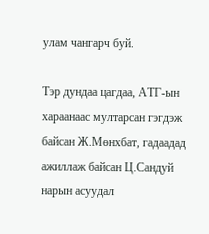улам чангарч буй.

Тэр дундаа цагдаа, АТГ-ын хараанаас мултарсан гэгдэж байсан Ж.Мөнхбат, гадаадад ажиллаж байсан Ц.Сандуй нарын асуудал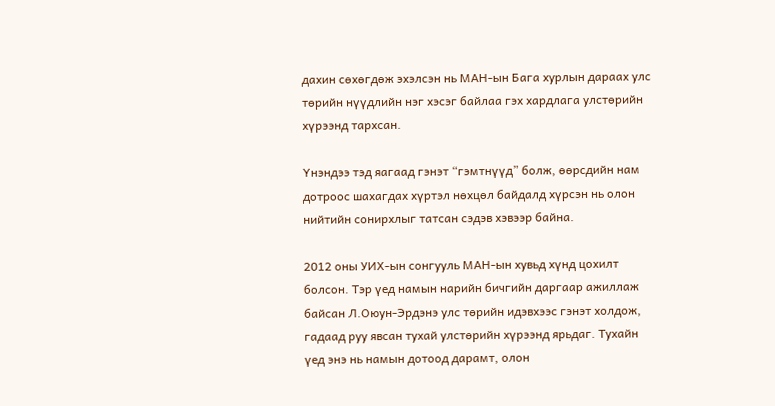дахин сөхөгдөж эхэлсэн нь МАН-ын Бага хурлын дараах улс төрийн нүүдлийн нэг хэсэг байлаа гэх хардлага улстөрийн хүрээнд тархсан.

Үнэндээ тэд яагаад гэнэт “гэмтнүүд” болж, өөрсдийн нам дотроос шахагдах хүртэл нөхцөл байдалд хүрсэн нь олон нийтийн сонирхлыг татсан сэдэв хэвээр байна.

2012 оны УИХ-ын сонгууль МАН-ын хувьд хүнд цохилт болсон. Тэр үед намын нарийн бичгийн даргаар ажиллаж байсан Л.Оюун-Эрдэнэ улс төрийн идэвхээс гэнэт холдож, гадаад руу явсан тухай улстөрийн хүрээнд ярьдаг. Тухайн үед энэ нь намын дотоод дарамт, олон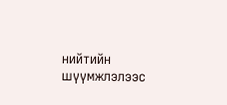нийтийн шүүмжлэлээс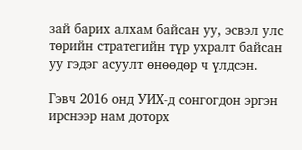зай барих алхам байсан уу, эсвэл улс төрийн стратегийн түр ухралт байсан уу гэдэг асуулт өнөөдөр ч үлдсэн.

Гэвч 2016 онд УИХ-д сонгогдон эргэн ирснээр нам доторх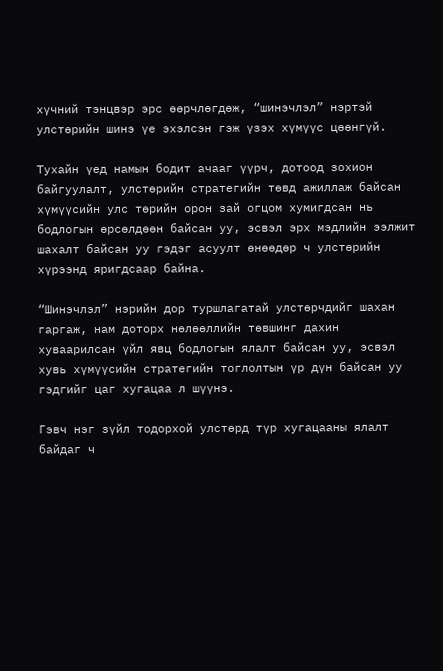хүчний тэнцвэр эрс өөрчлөгдөж, “шинэчлэл” нэртэй улстөрийн шинэ үе эхэлсэн гэж үзэх хүмүүс цөөнгүй.

Тухайн үед намын бодит ачааг үүрч, дотоод зохион байгуулалт, улстөрийн стратегийн төвд ажиллаж байсан хүмүүсийн улс төрийн орон зай огцом хумигдсан нь бодлогын өрсөлдөөн байсан уу, эсвэл эрх мэдлийн ээлжит шахалт байсан уу гэдэг асуулт өнөөдөр ч улстөрийн хүрээнд яригдсаар байна.

“Шинэчлэл” нэрийн дор туршлагатай улстөрчдийг шахан гаргаж, нам доторх нөлөөллийн төвшинг дахин хуваарилсан үйл явц бодлогын ялалт байсан уу, эсвэл хувь хүмүүсийн стратегийн тоглолтын үр дүн байсан уу гэдгийг цаг хугацаа л шүүнэ.

Гэвч нэг зүйл тодорхой улстөрд түр хугацааны ялалт байдаг ч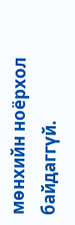мөнхийн ноёрхол байдаггүй.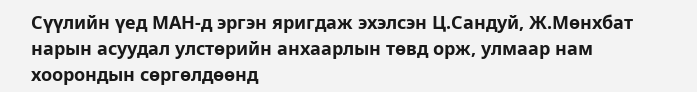Сүүлийн үед МАН-д эргэн яригдаж эхэлсэн Ц.Сандуй, Ж.Мөнхбат нарын асуудал улстөрийн анхаарлын төвд орж, улмаар нам хоорондын сөргөлдөөнд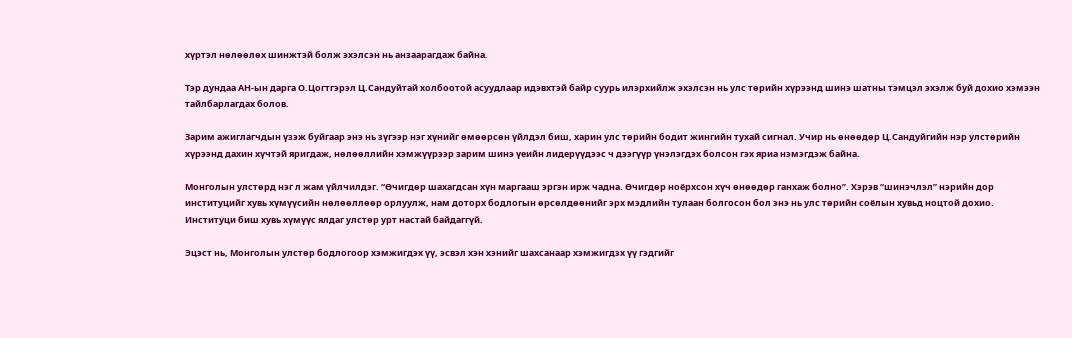хүртэл нөлөөлөх шинжтэй болж эхэлсэн нь анзаарагдаж байна.

Тэр дундаа АН-ын дарга О.Цогтгэрэл Ц.Сандуйтай холбоотой асуудлаар идэвхтэй байр суурь илэрхийлж эхэлсэн нь улс төрийн хүрээнд шинэ шатны тэмцэл эхэлж буй дохио хэмээн тайлбарлагдах болов.

Зарим ажиглагчдын үзэж буйгаар энэ нь зүгээр нэг хүнийг өмөөрсөн үйлдэл биш, харин улс төрийн бодит жингийн тухай сигнал. Учир нь өнөөдөр Ц.Сандуйгийн нэр улстөрийн хүрээнд дахин хүчтэй яригдаж, нөлөөллийн хэмжүүрээр зарим шинэ үеийн лидерүүдээс ч дээгүүр үнэлэгдэх болсон гэх яриа нэмэгдэж байна.

Монголын улстөрд нэг л жам үйлчилдэг. “Өчигдөр шахагдсан хүн маргааш эргэн ирж чадна. Өчигдөр ноёрхсон хүч өнөөдөр ганхаж болно”. Хэрэв “шинэчлэл” нэрийн дор институцийг хувь хүмүүсийн нөлөөллөөр орлуулж, нам доторх бодлогын өрсөлдөөнийг эрх мэдлийн тулаан болгосон бол энэ нь улс төрийн соёлын хувьд ноцтой дохио. Институци биш хувь хүмүүс ялдаг улстөр урт настай байдаггүй.

Эцэст нь, Монголын улстөр бодлогоор хэмжигдэх үү, эсвэл хэн хэнийг шахсанаар хэмжигдэх үү гэдгийг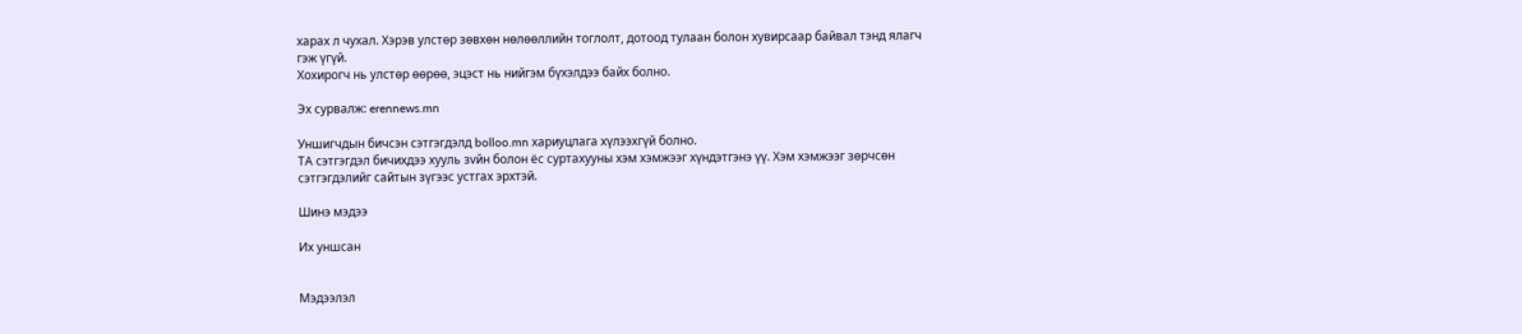харах л чухал. Хэрэв улстөр зөвхөн нөлөөллийн тоглолт, дотоод тулаан болон хувирсаар байвал тэнд ялагч гэж үгүй.
Хохирогч нь улстөр өөрөө, эцэст нь нийгэм бүхэлдээ байх болно.

Эх сурвалж: erennews.mn

Уншигчдын бичсэн сэтгэгдэлд bolloo.mn хариуцлага хүлээхгүй болно.
ТА сэтгэгдэл бичихдээ хууль зvйн болон ёс суртахууны хэм хэмжээг хүндэтгэнэ үү. Хэм хэмжээг зөрчсөн сэтгэгдэлийг сайтын зүгээс устгах эрхтэй.

Шинэ мэдээ

Их уншсан


Мэдээлэл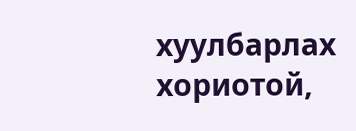хуулбарлах хориотой,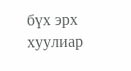бүх эрх хуулиар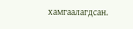хамгаалагдсан.